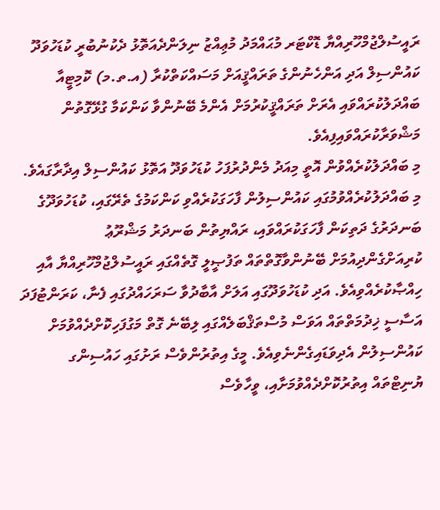ރައީސުލްޖުމްހޫރިއްޔާ ޑޮކްޓަރ މުޙައްމަދު މުޢިއްޒު ނިލަންދެއަތޮޅު ދެކުނުބުރީ ކުޑަހުވަދޫ ކައުންސިލް އަދި އަންހެނުންގެ ތަރައްޤީއަށް މަސައްކަތްކުރާ (އ.ތ.މ) ކޮމިޓީއާ ބައްދަލުކުރައްވައި އެރަށް ތަރައްޤީކުރުމަށް އެންމެ ބޭނުންވާ ކަންކަމާ ގުޅޭގޮތުން މަޝްވަރާކުރައްވައިފިއެވެ.
މި ބައްދަލުކުރެއްވުން އޮތީ މިއަދު މެންދުރުފަހު ކުޑަހުވަދޫ އަތޮޅު ކައުންސިލް އިދާރާގައެވެ.
މި ބައްދަލުކުރެއްވުމުގައި ކައުންސިލުން ފާހަގަކުރެއްވި ކަންކަމުގެ ތެރޭގައި، ކުޑަހުވަދޫގެ ބަނދަރުގެ ދަތިކަން ފާހަގަކުރައްވައި، ރައްޔިތުން ބަނދަރު މަޝްރޫޢު ކުރިއަށްގެންދިއުމަށް ބޭނުންވާގޮތްތައް ތަފުޞީލީ ގޮތެއްގައި ރައީސުލްޖުމްހޫރިއްޔާ އާއި ހިއްޞާކުރެއްވިއެވެ. އަދި ކުޑަހުވަދޫގައި އަލަށް އާބާދުވާ ސަރަހައްދުގައި ފެނާ، ކަރަންޓުފަދަ އަސާސީ ޚިދުމަތްތައް އަވަސް މުސްތަޤްބަލެއްގައި ލިބޭނެ ގޮތް މަގުފަހިކޮށްދެއްވުމަށް ކައުންސިލުން އެދިވަޑައިގެންނެވިއެވެ. މީގެ އިތުރުންވެސް ރަށުގައި ހައުސިންގ ޔުނިޓްތައް އިތުރުކޮށްދެއްވުމަށާއި، ވީހާވެސް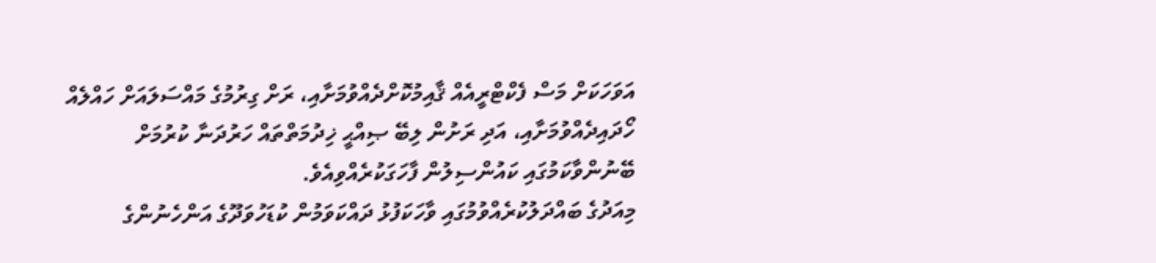އަވަހަކަށް މަސް ފެކްޓްރީއެއް ޤާއިމުކޮށްދެއްވުމަށާއި، ރަށް ގިރުމުގެ މައްސަލައަށް ހައްލެއް ހޯދައިދެއްވުމަށާއި، އަދި ރަށުން ލިބޭ ޞިއްޙީ ޚިދުމަތްތައް ހަރުދަނާ ކުރުމަށް ބޭނުންވާކަމުގައި ކައުންސިލުން ފާހަގަކުރެއްވިއެވެ.
މިއަދުގެ ބައްދަލުކުރެއްވުމުގައި ވާހަކަފުޅު ދައްކަވަމުން ކުޑަހުވަދޫގެ އަންހެނުންގެ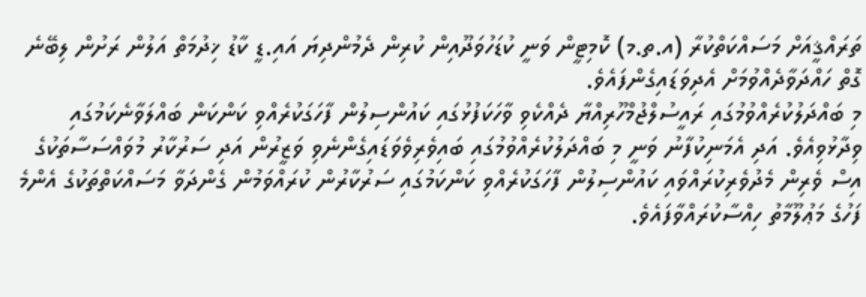ތަރައްޤީއަށް މަސައްކަތްކުރާ (އ.ތ.މ) ކޮމިޓީން ވަނީ ކުޑަހުވަދޫއިން ކުރިން ދެމުންދިޔަ އައި.ޑީ ކާޑު ޚިދުމަތް އަލުން ރަށުން ލިބޭނެ ގޮތް ހައްދަވާދެއްވުމަށް އެދިވަޑައިގެންފައެވެ.
މި ބައްދަލުކުރެއްވުމުގައި ރައީސުލްޖުމްހޫރިއްޔާ ދެއްކެވި ވާހަކަފުޅުގައި ކައުންސިލުން ފާހަގަކުރެއްވި ކަންކަން ބައްލަވާނެކަމުގައި ވިދާޅުވިއެވެ. އަދި އެމަނިކުފާނު ވަނީ މި ބައްދަލުކުރެއްވުމުގައި ބައިވެރިވެވަޑައިގެންނެވި ވަޒީރުން އަދި ސަރުކާރު މުވައްސަސާތަކުގެ އިސް ވެރިން މެދުވެރިކުރައްވައި ކައުންސިލުން ފާހަގަކުރެއްވި ކަންކަމުގައި ސަރުކާރުން ކުރައްވަމުން ގެންދަވާ މަސައްކަތްތަކުގެ އެންމެ ފަހުގެ މަޢުލޫމާތު ހިއްސާކުރައްވާފައެވެ.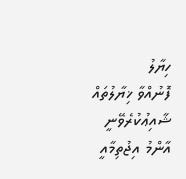ހިޔާލު
ފޮނުއްވާ ޚިޔާލުތައް ޝާއިޢުކުރެވޭނީ އާންމު އިޖުތިމާއީ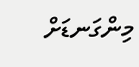މިންގަނޑަށް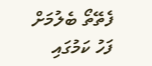ފެތޭތޯ ބެލުމަށް ފަހު ކަމުގައި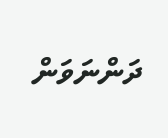ދަންނަވަން